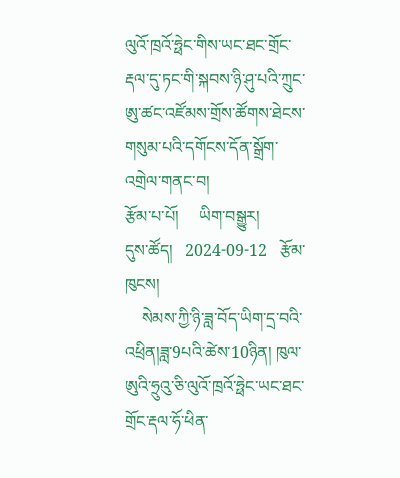ལུའོ་ཁྲའོ་ཧྥེང་གིས་ཡང་ཐང་གྲོང་རྡལ་དུ་ཏང་གི་སྐབས་ཉི་ཤུ་པའི་ཀྲུང་ཨུ་ཚང་འཛོམས་གྲོས་ཚོགས་ཐེངས་གསུམ་པའི་དགོངས་དོན་སྒྲོག་འགྲེལ་གནང་བ།
རྩོམ་པ་པོ།     ཡིག་བསྒྱུར།       དུས་ཚོད།   2024-09-12   རྩོམ་ཁུངས།
    སེམས་ཀྱི་ཉི་ཟླ་བོད་ཡིག་དྲ་བའི་འཕྲིན།ཟླ་9པའི་ཚེས་10ཉིན། ཁུལ་ཨུའི་ཧྲུའུ་ཅི་ལུའོ་ཁྲའོ་ཧྥེང་ཡང་ཐང་གྲོང་རྡལ་ཧོ་ཕིན་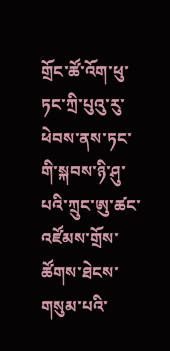གྲོང་ཚོ་འོག་ཕུ་ཏང་ཀྲི་པུའུ་རུ་ཕེབས་ནས་ཏང་གི་སྐབས་ཉི་ཤུ་པའི་ཀྲུང་ཨུ་ཚང་འཛོམས་གྲོས་ཚོགས་ཐེངས་གསུམ་པའི་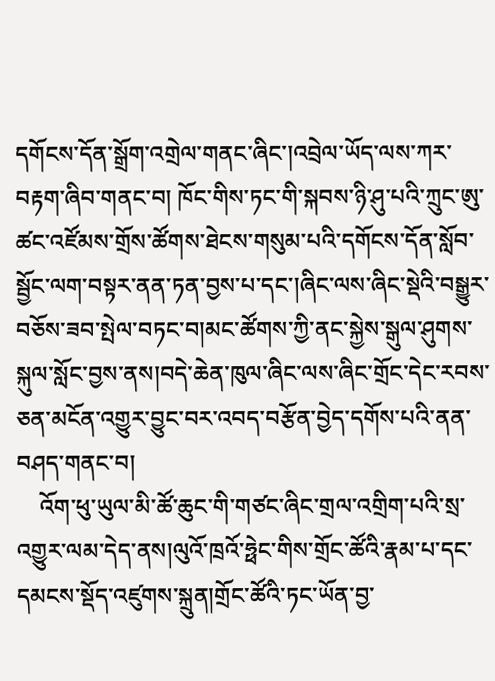དགོངས་དོན་སྒྲོག་འགྲེལ་གནང་ཞིང་།འབྲེལ་ཡོད་ལས་ཀར་བརྟག་ཞིབ་གནང་བ། ཁོང་གིས་ཏང་གི་སྐབས་ཉི་ཤུ་པའི་ཀྲུང་ཨུ་ཚང་འཛོམས་གྲོས་ཚོགས་ཐེངས་གསུམ་པའི་དགོངས་དོན་སློབ་སྦྱོང་ལག་བསྟར་ནན་ཏན་བྱས་པ་དང་།ཞིང་ལས་ཞིང་སྡེའི་བསྒྱུར་བཅོས་ཟབ་སྤེལ་བཏང་བ།མང་ཚོགས་ཀྱི་ནང་སྐྱེས་སྒུལ་ཤུགས་སྐུལ་སློང་བྱས་ནས།བདེ་ཆེན་ཁུལ་ཞིང་ལས་ཞིང་གྲོང་དེང་རབས་ཅན་མངོན་འགྱུར་བྱུང་བར་འབད་བརྩོན་བྱེད་དགོས་པའི་ནན་བཤད་གནང་བ།
    འོག་ཕུ་ཡུལ་མི་ཚོ་ཆུང་གི་གཙང་ཞིང་གྲལ་འགྲིག་པའི་སྲ་འགྱུར་ལམ་དེད་ནས།ལུའོ་ཁྲའོ་ཧྥེང་གིས་གྲོང་ཚོའི་རྣམ་པ་དང་དམངས་སྡོད་འཛུགས་སྐྲུན།གྲོང་ཚོའི་ཏང་ཡོན་བྱ་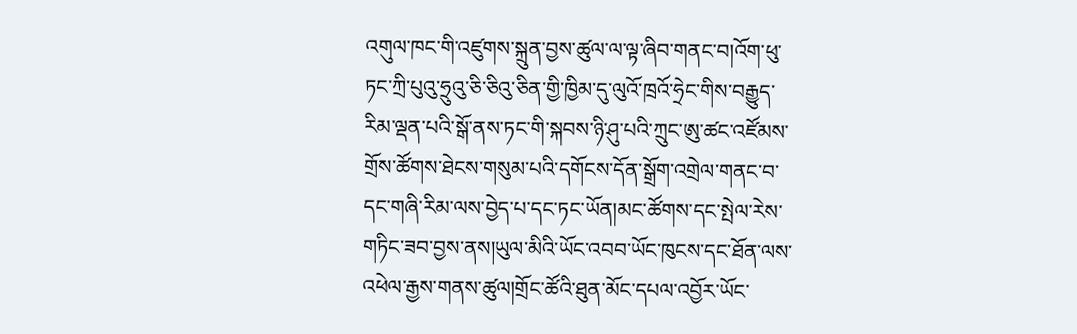འགུལ་ཁང་གི་འཛུགས་སྐྲུན་བྱས་ཚུལ་ལ་ལྟ་ཞིབ་གནང་བ།འོག་ཕུ་ཏང་ཀྲི་པུའུ་ཧྲུའུ་ཅི་ཅིའུ་ཅིན་གྱི་ཁྱིམ་དུ་ལུའོ་ཁྲའོ་ཧྲེང་གིས་བརྒྱུད་རིམ་ལྡན་པའི་སྒོ་ནས་ཏང་གི་སྐབས་ཉི་ཤུ་པའི་ཀྲུང་ཨུ་ཚང་འཛོམས་གྲོས་ཚོགས་ཐེངས་གསུམ་པའི་དགོངས་དོན་སྒྲོག་འགྲེལ་གནང་བ་དང་གཞི་རིམ་ལས་བྱེད་པ་དང་ཏང་ཡོན།མང་ཚོགས་དང་སྤེལ་རེས་གཏིང་ཟབ་བྱས་ནས།ཡུལ་མིའི་ཡོང་འབབ་ཡོང་ཁུངས་དང་ཐོན་ལས་འཕེལ་རྒྱས་གནས་ཚུལ།གྲོང་ཚོའི་ཐུན་མོང་དཔལ་འབྱོར་ཡོང་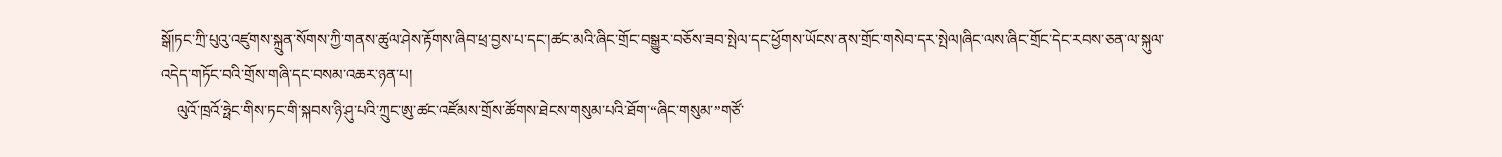སྒོ།ཏང་ཀྲི་པུའུ་འཛུགས་སྐྲུན་སོགས་ཀྱི་གནས་ཚུལ་ཤེས་རྟོགས་ཞིབ་ཕྲ་བྱས་པ་དང་།ཚང་མའི་ཞིང་གྲོང་བསྒྱུར་བཅོས་ཟབ་སྤེལ་དང་ཕྱོགས་ཡོངས་ནས་གྲོང་གསེབ་དར་སྤེལ།ཞིང་ལས་ཞིང་གྲོང་དེང་རབས་ཅན་ལ་སྐུལ་འདེད་གཏོང་བའི་གྲོས་གཞི་དང་བསམ་འཆར་ཉན་པ།
    ལུའོ་ཁྲའོ་ཧྥེང་གིས་ཏང་གི་སྐབས་ཉི་ཤུ་པའི་ཀྲུང་ཨུ་ཚང་འཛོམས་གྲོས་ཚོགས་ཐེངས་གསུམ་པའི་ཐོག་“ཞིང་གསུམ་”གཙོ་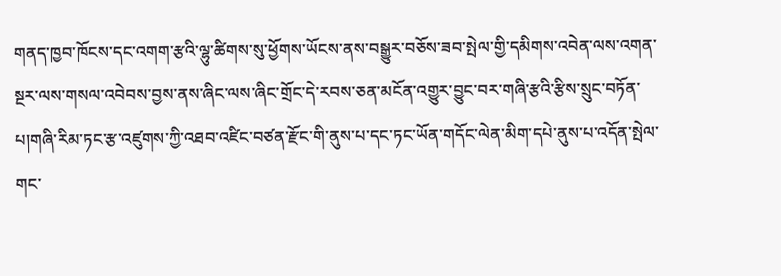གནད་ཁྱབ་ཁོངས་དང་འགག་རྩའི་ལྷུ་ཚིགས་སུ་ཕྱོགས་ཡོངས་ནས་བསྒྱུར་བཅོས་ཟབ་སྤེལ་གྱི་དམིགས་འབེན་ལས་འགན་སྔར་ལས་གསལ་འབེབས་བྱས་ནས་ཞིང་ལས་ཞིང་གྲོང་དེ་རབས་ཅན་མངོན་འགྱུར་བྱུང་བར་གཞི་རྩའི་རྩིས་སྲུང་བཏོན་པ།གཞི་རིམ་ཏང་རྩ་འཛུགས་ཀྱི་འཐབ་འཛིང་བཙན་རྫོང་གི་ནུས་པ་དང་ཏང་ཡོན་གདོང་ལེན་མིག་དཔེ་ནུས་པ་འདོན་སྤེལ་གང་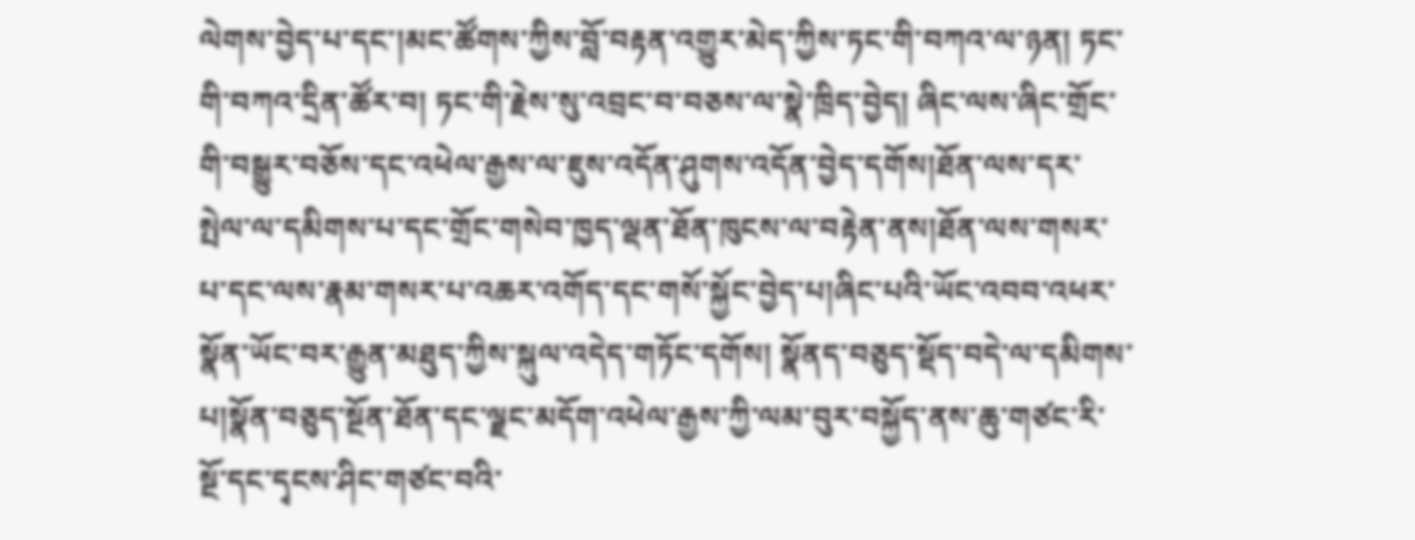ལེགས་བྱེད་པ་དང་།མང་ཚོགས་ཀྱིས་བློ་བརྟན་འགྱུར་མེད་ཀྱིས་ཏང་གི་བཀའ་ལ་ཉན། ཏང་གི་བཀའ་དྲིན་ཚོར་བ། ཏང་གི་རྗེས་སུ་འབྲང་བ་བཅས་ལ་སྣེ་ཁྲིད་བྱེད། ཞིང་ལས་ཞིང་གྲོང་གི་བསྒྱུར་བཅོས་དང་འཕེལ་རྒྱས་ལ་ཇུས་འདོན་ཤུགས་འདོན་བྱེད་དགོས།ཐོན་ལས་དར་སྤེལ་ལ་དམིགས་པ་དང་གྲོང་གསེབ་ཁྱད་ལྡན་ཐོན་ཁུངས་ལ་བརྟེན་ནས།ཐོན་ལས་གསར་པ་དང་ལས་རྣམ་གསར་པ་འཆར་འགོད་དང་གསོ་སྐྱོང་བྱེད་པ།ཞིང་པའི་ཡོང་འབབ་འཕར་སྣོན་ཡོང་བར་རྒྱུན་མཐུད་ཀྱིས་སྐུལ་འདེད་གཏོང་དགོས། སྣོནད་བཅུད་སྡོད་བདེ་ལ་དམིགས་པ།སྣོན་བཅུད་སྔོན་ཐོན་དང་ལྗང་མདོག་འཕེལ་རྒྱས་ཀྱི་ལམ་བུར་བསྐྱོད་ནས་ཆུ་གཙང་རི་སྔོ་དང་དྭངས་ཤིང་གཙང་བའི་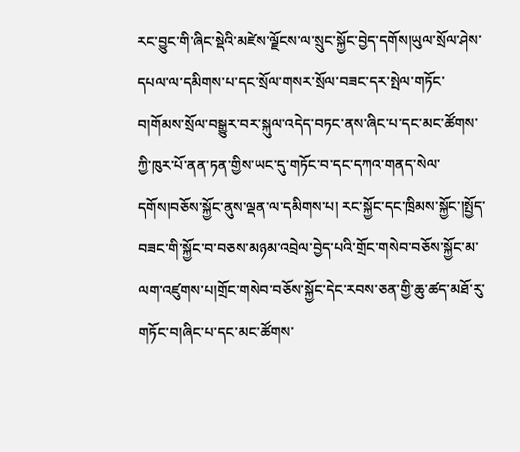རང་བྱུང་གི་ཞིང་སྡེའི་མཛེས་ལྗོངས་ལ་སྲུང་སྐྱོང་བྱེད་དགོས།ཡུལ་སྲོལ་ཤེས་དཔལ་ལ་དམིགས་པ་དང་སྲོལ་གསར་སྲོལ་བཟང་དར་སྤེལ་གཏོང་བ།གོམས་སྲོལ་བསྒྱུར་བར་སྐུལ་འདེད་བཏང་ནས་ཞིང་པ་དང་མང་ཚོགས་ཀྱི་ཁུར་པོ་ནན་ཏན་གྱིས་ཡང་དུ་གཏོང་བ་དང་དཀའ་གནད་སེལ་དགོས།བཅོས་སྐྱོང་ནུས་ལྡན་ལ་དམིགས་པ། རང་སྐྱོང་དང་ཁྲིམས་སྐྱོང་།སྤྱོད་བཟང་གི་སྐྱོང་བ་བཅས་མཉམ་འབྲེལ་བྱེད་པའི་གྲོང་གསེབ་བཅོས་སྐྱོང་མ་ལག་འཛུགས་པ།གྲོང་གསེབ་བཅོས་སྐྱོང་དེང་རབས་ཅན་གྱི་ཆུ་ཚད་མཐོ་རུ་གཏོང་བ།ཞིང་པ་དང་མང་ཚོགས་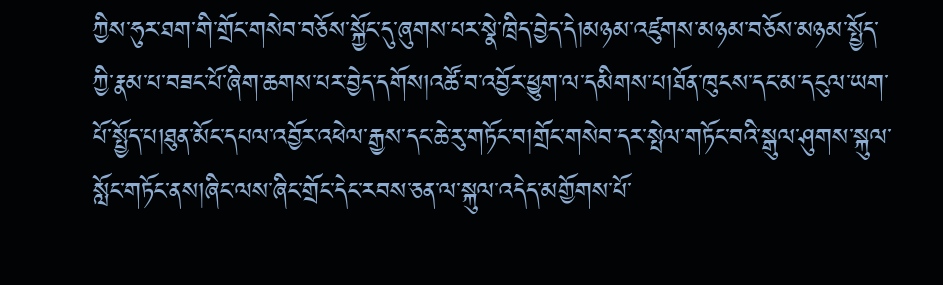ཀྱིས་ཧུར་ཐག་གི་གྲོང་གསེབ་བཅོས་སྐྱོང་དུ་ཞུགས་པར་སྣེ་ཁྲིད་བྱེད་དེ།མཉམ་འཛུགས་མཉམ་བཅོས་མཉམ་སྤྱོད་ཀྱི་རྣམ་པ་བཟང་པོ་ཞིག་ཆགས་པར་བྱེད་དགོས།འཚོ་བ་འབྱོར་ཕྱུག་ལ་དམིགས་པ།ཐོན་ཁུངས་དང་མ་དངུལ་ཡག་པོ་སྤྱོད་པ།ཐུན་མོང་དཔལ་འབྱོར་འཕེལ་རྒྱས་དང་ཆེ་རུ་གཏོང་བ།གྲོང་གསེབ་དར་སྤེལ་གཏོང་བའི་སྒུལ་ཤུགས་སྐུལ་སློང་གཏོང་ནས།ཞིང་ལས་ཞིང་གྲོང་དེང་རབས་ཅན་ལ་སྐུལ་འདེད་མགྱོགས་པོ་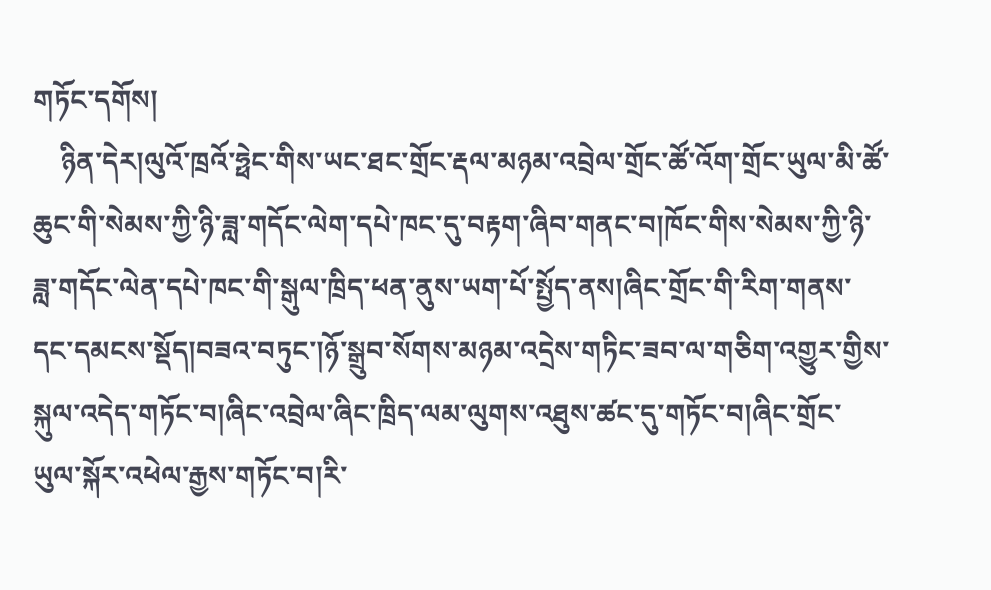གཏོང་དགོས།
    ཉིན་དེར།ལུའོ་ཁྲའོ་ཧྥེང་གིས་ཡང་ཐང་གྲོང་རྡལ་མཉམ་འབྲེལ་གྲོང་ཚོ་འོག་གྲོང་ཡུལ་མི་ཚོ་ཆུང་གི་སེམས་ཀྱི་ཉི་ཟླ་གདོང་ལེག་དཔེ་ཁང་དུ་བརྟག་ཞིབ་གནང་བ།ཁོང་གིས་སེམས་ཀྱི་ཉི་ཟླ་གདོང་ལེན་དཔེ་ཁང་གི་སྒུལ་ཁྲིད་ཕན་ནུས་ཡག་པོ་སྤྱོད་ནས།ཞིང་གྲོང་གི་རིག་གནས་དང་དམངས་སྡོད།བཟའ་བཏུང་།ཉོ་སྒྲུབ་སོགས་མཉམ་འདྲེས་གཏིང་ཟབ་ལ་གཅིག་འགྱུར་གྱིས་སྐུལ་འདེད་གཏོང་བ།ཞིང་འབྲེལ་ཞིང་ཁྲིད་ལམ་ལུགས་འཐུས་ཚང་དུ་གཏོང་བ།ཞིང་གྲོང་ཡུལ་སྐོར་འཕེལ་རྒྱས་གཏོང་བ།རི་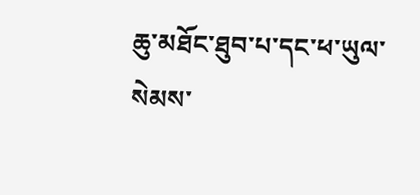ཆུ་མཐོང་ཐུབ་པ་དང་ཕ་ཡུལ་སེམས་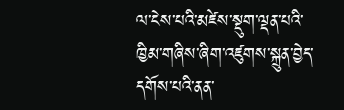ལ་ངེས་པའི་མཛེས་སྡུག་ལྡན་པའི་ཁྱིམ་གཞིས་ཞིག་འཛུགས་སྐྲུན་བྱེད་དགོས་པའི་ནན་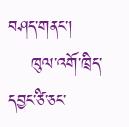བཤད་གནང་།
    ཁུལ་འགོ་ཁྲིད་དབྱང་ཙི་ཅང་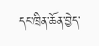དང་ཁྲིན་ཆོན་བྱེད་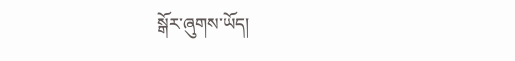སྒོར་ཞུགས་ཡོད།